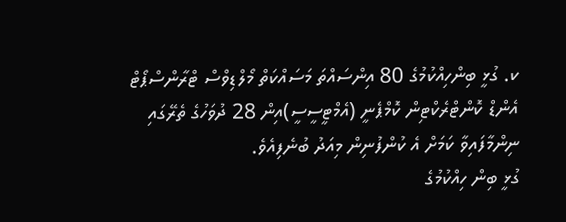ކ. ގުޅީ ބިންހިއްކުމުގެ 80 އިންސައްތަ މަސައްކަތް މޯލްޑިވްސް ޓްރާންސްޕޯޓް އެންޑް ކޮންޓްރެކްޓިން ކޮމްޕެނީ (އެމްޓީސީސީ)އިން 28 ދުވަހުގެ ތެރޭގައި ނިންމާފައިވާ ކަމަށް އެ ކުންފުނިން މިއަދު ބުނެފިއެވެ.
ގުޅީ ބިން ހިއްކުމުގެ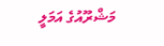މަޝްރޫއުގެ އަމަލީ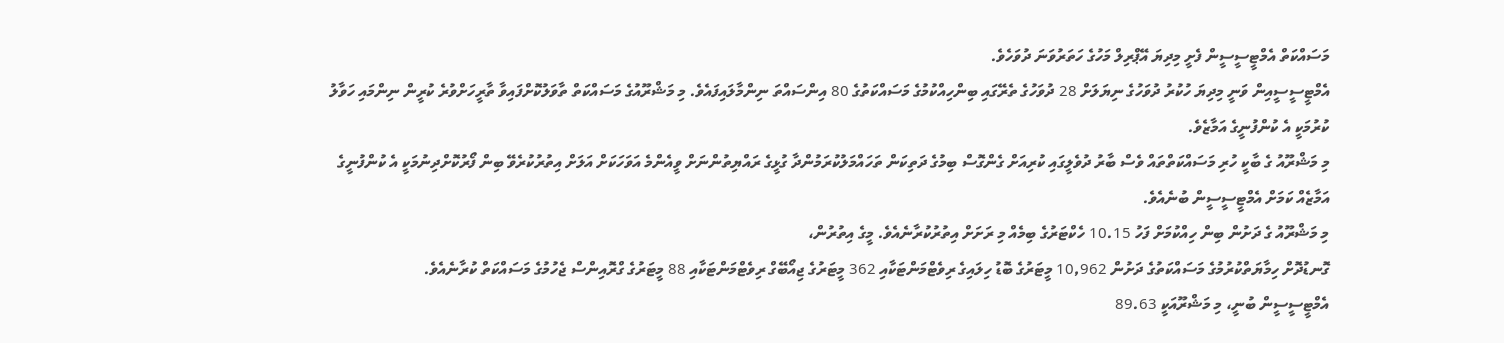މަސައްކަތް އެމްޓީސީސީން ފެށީ މިދިޔަ އޭޕްރިލް މަހުގެ ހަތަރުވަނަ ދުވަހެވެ.
އެމްޓީސީސީއިން ވަނީ މިދިޔަ ހުކުރު ދުވަހުގެ ނިޔަލަށް 28 ދުވަހުގެ ތެރޭގައި ބިންހިއްކުމުގެ މަސައްކަތުގެ 80 އިންސައްތަ ނިންމާލައިފައެވެ. މި މަޝްރޫއުގެ މަސައްކަތް ތާވަލުކޮށްފައިވާ ތާރީހަށްވުރެ ކުރީން ނިންމައި ހަވާލު ކުރުމަކީ އެ ކުންފުނީގެ އަމާޒެވެ.
މި މަޝްރޫއު ގެ ބާކީ ހުރި މަސައްކަތްތައް ވެސް ބާރު ދުވެލީގައި ކުރިއަށް ގެންގޮސް ބިމުގެ ދަތިކަން ތަހައްމަލުކުރަމުންދާ ގުޅީގެ ރައްޔިތުންނަށް ވީއެންމެ އަވަހަކަށް އަލަށް އިތުރުކުރެވޭ ބިން ފޯރުކޮށްދިނުމަކީ އެ ކުންފުނީގެ އަމާޒެއް ކަމަށް އެމްޓީސީސީން ބުނެއެވެ.
މި މަޝްރޫއު ގެ ދަށުން ބިން ހިއްކުމަށް ފަހު 10.15 ހެކްޓަރުގެ ބިމެއް މި ރަށަށް އިތުރުކުރާނެއެވެ. މީގެ އިތުރުން،
ގޮނޑުދޮށް ހިމާޔަތްކުރުމުގެ މަސައްކަތުގެ ދަށުން 10,962 މީޓަރުގެ ބޮޑު ހިލައިގެ ރިވެޓްމަންޓަކާއި 362 މީޓަރުގެ ޖިއޯބޭގް ރިވެޓްމަންޓަކާއި 88 މީޓަރުގެ ގްރޮއިންސް ޖެހުމުގެ މަސައްކަތް ކުރާނެއެވެ.
އެމްޓީސީސީން ބުނީ، މި މަޝްރޫއަކީ 89.63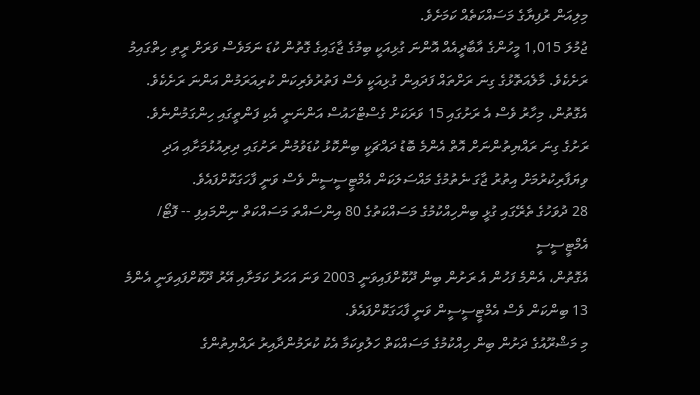މިލިއަން ރުފިޔާގެ މަސައްކަތެއް ކަމަށެވެ.
ޖުމުލަ 1,015 މީހުންގެ އާބާދީއެއް އޮންނަ ގުޅިއަކީ ބިމުގެ ޖާގައިގެ ގޮތުން ކުޑަ ނަމަވެސް ވަރަށް ރީތި ހިތްގައިމު ރަށެކެވެ. މާލެއަތޮޅުގެ ގިނަ ރަށްތައް ފަދައިން ގުޅިއަކީ ވެސް ފަތުރުވެރިކަން ކުރިއަރަމުން އަންނަ ރަށެކެވެ. އެގޮތުން، މިހާރު ވެސް އެ ރަށުގައި 15 ވަރަކަށް ގެސްޓްހައުސް އަންނަނީ އެކި ފަންތީގައި ހިންގަމުންނެވެ.
ރަށުގެ ގިނަ ރައްޔިތުންނަށް އޮތް އެންމެ ބޮޑު ދައްޗަކީ ބިންކޮޅު ކުޑަވުމުން ރަށުގައި ދިރިއުޅުމަށާއި އަދި ވިޔަފާރިކުރުމަށް އިތުރު ޖާގަ ނެތުމުގެ މައްސަލަކަން އެމްޓީސީސީން ވެސް ވަނީ ފާހަގަކޮށްފައެވެ.
28 ދުވަހުގެ ތެރޭގައި ގުޅީ ބިންހިއްކުމުގެ މަސައްކަތުގެ 80 އިންސައްތަ މަސައްކަތް ނިންމައިފި -- ފޮޓޯ/ އެމްޓީސީސީ
އެގޮތުން، އެންމެ ފަހުން އެ ރަށުން ބިން ދޫކޮށްފައިވަނީ 2003 ވަނަ އަހަރު ކަމަށާއި އޭރު ދޫކޮށްފައިވަނީ އެންމެ 13 ބިންކަން ވެސް އެމްޓީސީސީން ވަނީ ފާޙަގަކޮށްފައެވެ.
މި މަޝްރޫއުގެ ދަށުން ބިން ހިއްކުމުގެ މަސައްކަތް ހަލުވިކަމާ އެކު ކުރަމުންދާއިރު ރައްޔިތުންގެ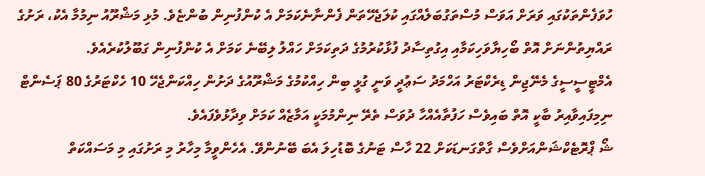ހުވަފެންތަކުގައި ވަރަށް އަވަސް މުސްތަގުބަލެއްގައި ކުލަޖެހޭތަން ފެންނާނެކަމަށް އެ ކުންފުނިން ބުންޏެވެ. މުޅި މަޝްރޫއު ނިމުމާ އެކު، ރަށުގެ ރައްޔިތުންނަށް އޮތް ބޯހިޔާވަހިކަމާއި އިގުތިސާދު ފުޅާކުރުމުގެ ދަތިކަމަށް ހައްލު ލިބޭނެ ކަމަށް އެ ކުންފުނިން ގަބޫލުކުރެއެވެ.
އެމްޓީސީސީގެ މެނޭޖިން ޑިރެކްޓަރު އަހްމަދު ސަޢުދީ ވަނީ ގުޅީ ބިން ހިއްކުމުގެ މަޝްރޫއުގެ ދަށުން ހިއްކަންޖެހޭ 10 ހެކްޓަރުގެ 80 ޕަސެންޓް ނިމިފައިވާއިރު ބާކީ އޮތް ބައިވެސް ހަފުތާއެއްހާ ދުވަސް ތެރޭ ނިންމުމަކީ އަމާޒެއް ކަމަށް ވިދާޅުވެފައެވެ.
ޝޯ ޕްރޮޓެކްޝަންއަށްވެސް ގާތްގަނޑަކަށް 22 ހާސް ޓަނުގެ ބޮޑުހިލަ އެބަ ބޭނުންވޭ. އެހެންވީމާ މިހާރު މި ރަށުގައި މި މަސައްކަތް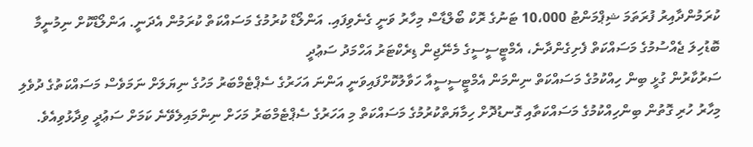ކުރަމުންދާއިރު ފުރަތަމަ ޝިޕްމަންޓު 10،000 ޓަނުގެ ރޮކް ބޯލްޑާސް މިހާރު ވަނީ ގެނެވިފައި. އަންލޯޑް ކުރުމުގެ މަސައްކަތް ކުރަމުން އެދަނީ. އަންލޯޑްކޮށް ނިމުނީމާ ބޮޑުހިލަ ޖެއްސުމުގެ މަސައްކަތް ފެށިގެންދާނެ، އެމްޓީސީސީގެ މެނޭޖިން ޑިރެކްޓަރު އަހްމަދު ސަޢުދީ
ސަރުކާރުން ގުޅީ ބިން ހިއްކުމުގެ މަސައްކަތް ނިންމަން އެމްޓީސީސީއާ ހަވާލުކޮށްފައިވަނީ އަންނަ އަހަރުގެ ސެޕްޓެމްބަރު މަހުގެ ނިޔަލަށް ނަމަވެސް މަސައްކަތުގެ ދުވެލި މިހާރު ހުރި ގޮތުން ބިންހިއްކުމުގެ މަސައްކަތާއި ގޮނޑުދޮށް ހިމާޔަތްކުރުމުގެ މަސައްކަތް މި އަހަރުގެ ސެޕްޓެމްބަރު މަހަށް ނިންމައިލެވޭނެ ކަމަށް ސަޢުދީ ވިދާޅުވިއެވެ.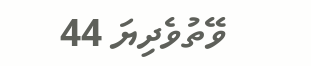ވޭތުވެދިޔަ 44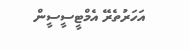އަހަރުތެރޭ އެމްޓީސީސީން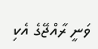ވަނީ ރާއްޖޭގެ އެކި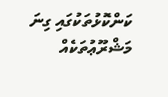ކަންކޮޅުތަކުގައި ގިނަ މަޝްރޫޢުތަކެއް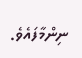ނިންމާފައެވެ.